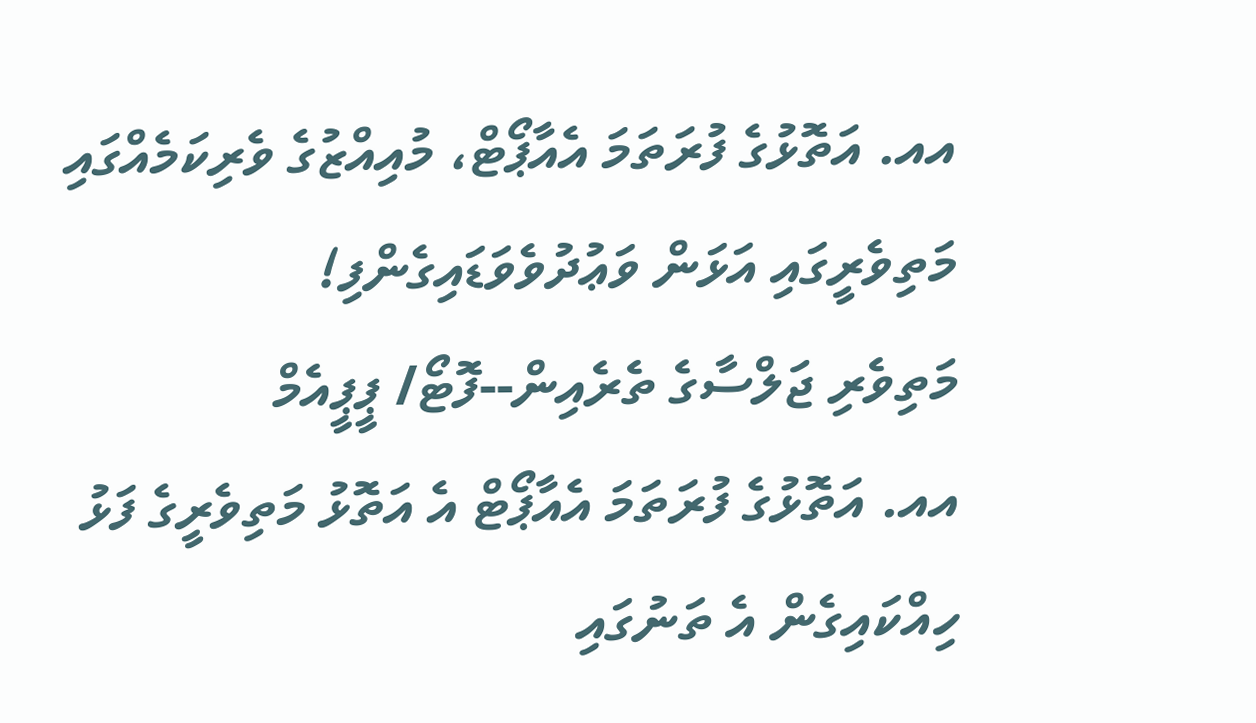އއ. އަތޮޅުގެ ފުރަތަމަ އެއާޕޯޓް، މުއިއްޒުގެ ވެރިކަމެއްގައި މަތިވެރީގައި އަޅަން ވަޢުދުވެވަޑައިގެންފި!
މަތިވެރި ޖަލްސާގެ ތެރެއިން--ފޮޓޯ/ ޕީޕީއެމް
އއ. އަތޮޅުގެ ފުރަތަމަ އެއާޕޯޓް އެ އަތޮޅު މަތިވެރީގެ ފަޅު ހިއްކައިގެން އެ ތަނުގައި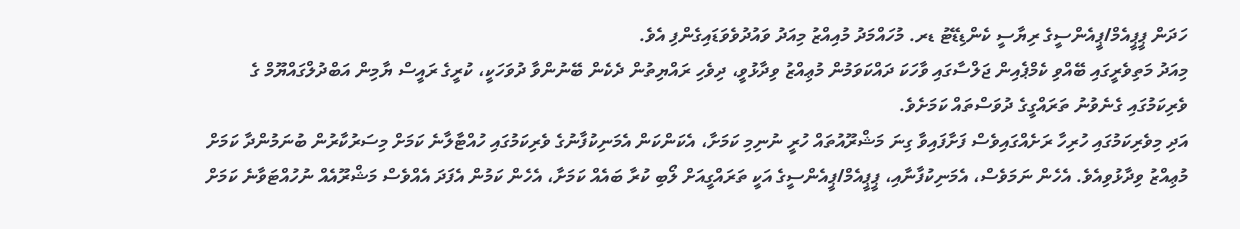ހަދަން ޕީޕީއެމް/ޕީއެންސީގެ ރިޔާސީ ކެންޑިޑޭޓު ޑރ. މުހައްމަދު މުއިއްޒު މިއަދު ވައުދުވެވަޑައިގެންފި އެވެ.
މިއަދު މަތިވެރީގައި ބޭއްވި ކެމްޕެއިން ޖަލްސާގައި ވާހަކަ ދައްކަވަމުން މުޢިއްޒު ވިދާޅުވީ، ދިވެހި ރައްޔިތުން ދެކެން ބޭނުންވާ ދުވަހަކީ، ކުރީގެ ރައީސް ޔާމިން އަބްދުލްގައްޔޫމް ގެ ވެރިކަމުގައި ގެނެވުނު ތަރައްގީގެ ދުވަސްތައް ކަމަށެވެ.
އަދި މިވެރިކަމުގައި ހުރިހާ ރަށެއްގައިވެސް ފަށާފައިވާ ގިނަ މަޝްރޫއުތައް ހުރީ ނުނިމި ކަމަށާ، އެކަންކަން އެމަނިކުފާނުގެ ވެރިކަމުގައި ހުއްޓާލާނެ ކަމަށް މިސަރުކާރުން ބުނަމުންދާ ކަމަށް މުޢިއްޒު ވިދާޅުވިއެވެ. އެހެން ނަމަވެސް، އެމަނިކުފާނާއި، ޕީޕީއެމް/ޕީއެންސީގެ އަކީ ތަރައްގީއަށް ލޯބި ކުރާ ބައެއް ކަމަށާ، އެހެން ކަމުން އެފަދަ އެއްވެސް މަޝްރޫއެއް ނުހުއްޓަވާނެ ކަމަށް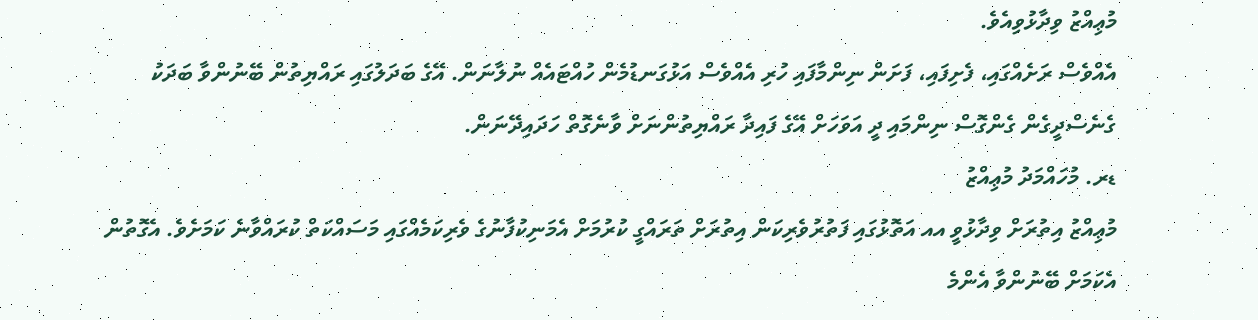މުޢިއްޒު ވިދާޅުވިއެވެ.
އެއްވެސް ރަށެއްގައި، ފެށިފައި، ފަށަން ނިންމާފައި ހުރި އެއްވެސް އަޅުގަނޑުމެން ހުއްޓައެއް ނުލާނަން. އޭގެ ބަދަލުގައި ރައްޔިތުން ބޭނުންވާ ބަދަކު ގެނެސްދީގެން ގެންގޮސް ނިންމައި ދީ އަވަހަށް އޭގެ ފައިދާ ރައްޔިތުންނަށް ވާނެގޮތް ހަދައިދޭނަން.
ޑރ. މުހައްމަދު މުޢިއްޒު
މުޢިއްޒު އިތުރަށް ވިދާޅުވީ އއ އަތޮޅުގައި ފަތުރުވެރިކަން އިތުރަށް ތަރައްގީ ކުރުމަށް އެމަނިކުފާނުގެ ވެރިކަމެއްގައި މަސައްކަތް ކުރައްވާނެ ކަމަށެވެ. އެގޮތުން އެކަމަށް ބޭނުންވާ އެންމެ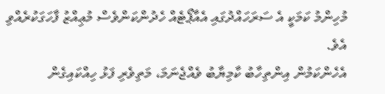މުހިންމު ކަމަކީ އެ ސަރަހައްދުގައި އެއާޕޯޓެއް ހެދުންކަންވެސް މުޢިއްޒު ފާހަގަކުރެއްވި އެވެ.
އެހެންކަމުން އިންތިހާބު ކާމިޔާބު ވެއްޖެނަމަ، މަތިވެރި ފަޅު ހިއްކައިގެން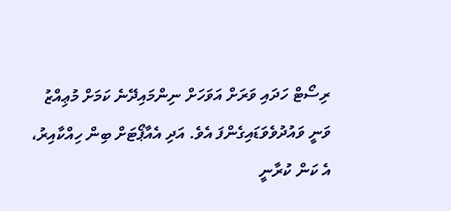ރިސޯޓް ހަދައި ވަރަށް އަވަހަށް ނިންމައިދޭނެ ކަމަށް މުޢިއްޒު ވަނީ ވައުދުވެވަޑައިގެންފަ އެވެ. އަދި އެއާޕޯޓަށް ބިން ހިއްކާއިރު، އެ ކަން ކުރާނީ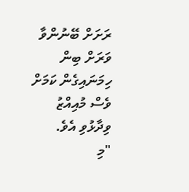ރަށަށް ބޭނުންވާ ވަރަށް ބިން ހިމަނައިގެން ކަމަށް ވެސް މުއިއްޒު ވިދާޅުވި އެވެ.
"މި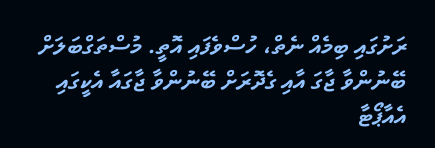ރަށުގައި ބިމެއް ނެތް، ހުސްވެފައި އޮތީ. މުސްތަގްބަލަށް ބޭނުންވާ ޖާގަ އާއި ގެދޮރަށް ބޭނުންވާ ޖާގައާ އެކީގައި އެއާޕޯޓާ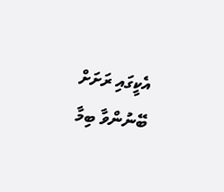އެކީގައި ރަށަށް ބޭނުންވާ ބިމާ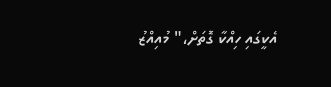އެކީގައި ހިއްކާ ގޮތަށް،" މުއިއްޒު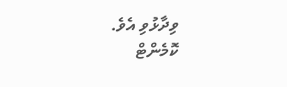ވިދާޅުވި އެވެ.
ކޮމެންޓް